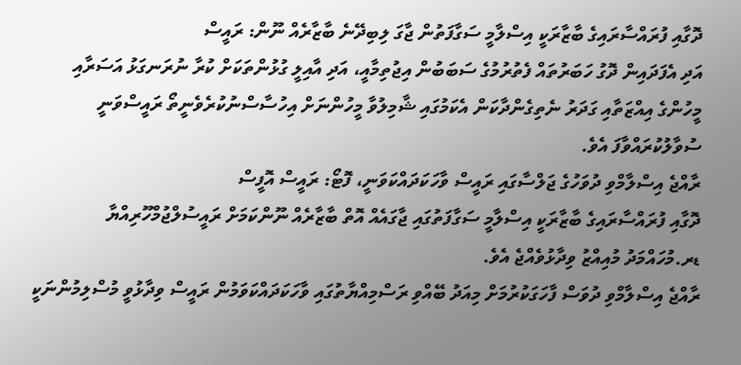ދޮގާއި ފުރައްސާރައިގެ ބާޒާރަކީ އިސްލާމީ ސަގާފަތުން ޖާގަ ލިބިދޭނެ ބާޒާރެއް ނޫން: ރައީސް
އަދި އެފަދައިން ދޮގު ހަބަރުތައް ފެތުރުމުގެ ސަބަބުން އިޖުތިމާއީ، އަދި އާއިލީ ގުޅުންތަކަށް ކުރާ ނުރަނގަޅު އަސަރާއި މީހުންގެ އިއްޒަތާއި ގަދަރު ނެތިގެންދާކަން އެކަމުގައި ޝާމިލުވާ މީހުންނަށް އިހުސާސްނުކުރެވެނީތޯ ރައީސްވަނީ ސުވާލުކުރައްވާފަ އެވެ.
ރާއްޖެ އިސްލާމްވި ދުވަހުގެ ޖަލްސާގައި ރައީސް ވާހަކަދައްކަވަނީ، ފޮޓޯ: ރައީސް އޮފީސް
ދޮގާއި ފުރައްސާރައިގެ ބާޒާރަކީ އިސްލާމީ ސަގާފަތުގައި ޖާގައެއް އޮތް ބާޒާރެއް ނޫންކަމަށް ރައީސުލްޖުމްހޫރިއްޔާ ޑރ.މުހައްމަދު މުއިއްޒު ވިދާޅުވެއްޖެ އެވެ.
ރާއްޖެ އިސްލާމްވި ދުވަސް ފާހަގަކުރުމަށް މިއަދު ބޭއްވި ރަސްމިއްޔާތުގައި ވާހަކަދައްކަވަމުން ރައީސް ވިދާޅުވީ މުސްލިމުންނަކީ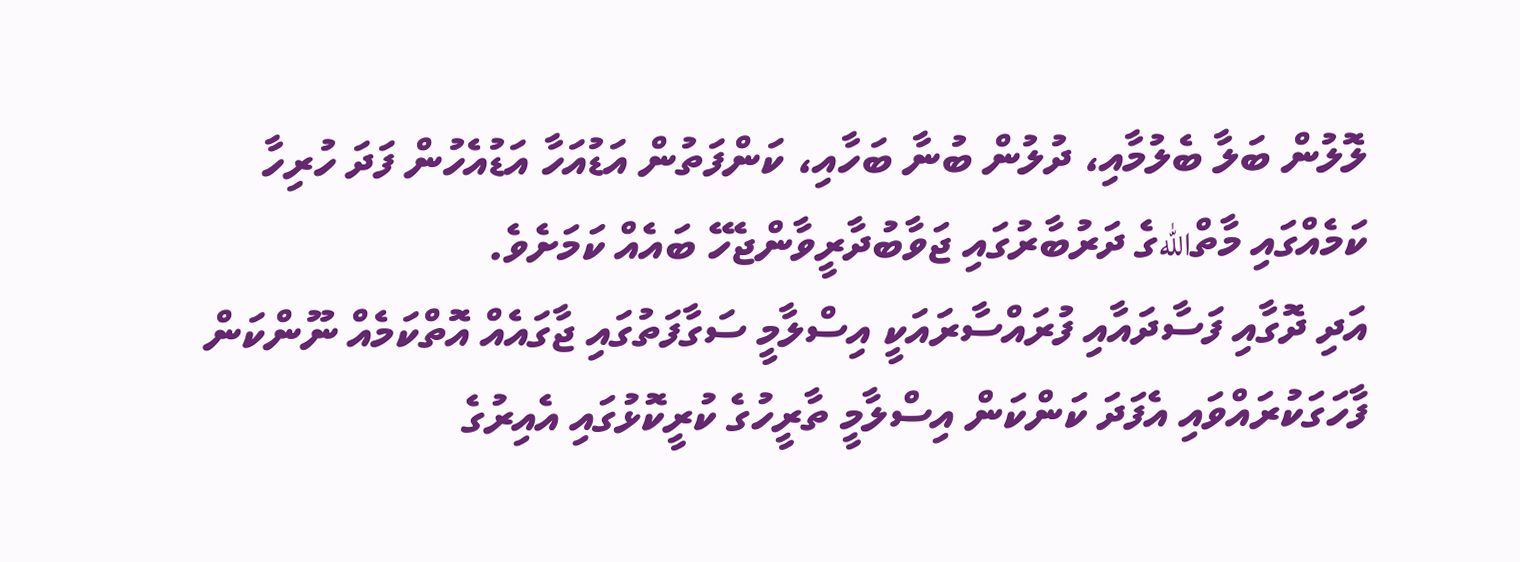ލޮލުން ބަލާ ބެލުމާއި، ދުލުން ބުނާ ބަހާއި، ކަންފަތުން އަޑުއަހާ އަޑުއެހުން ފަދަ ހުރިހާ ކަމެއްގައި މާތްاللهގެ ދަރުބާރުގައި ޖަވާބުދާރީވާންޖެހޭ ބައެއް ކަމަށެވެ.
އަދި ދޮގާއި ފަސާދައާއި ފުރައްސާރައަކީ އިސްލާމީ ސަގާފަތުގައި ޖާގައެއް އޮތްކަމެއް ނޫންކަން ފާހަގަކުރައްވައި އެފަދަ ކަންކަން އިސްލާމީ ތާރީހުގެ ކުރީކޮޅުގައި އެއިރުގެ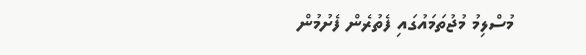މުސްލިމު މުޖުތަމައުގައި ފެތުރެން ފެށުމުން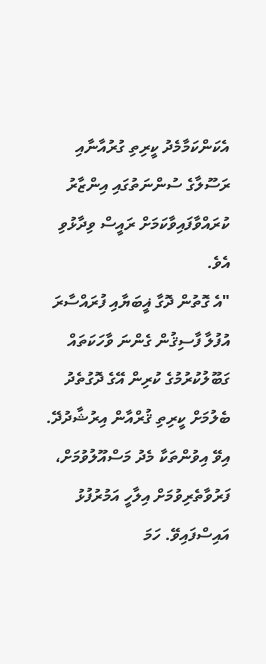އެކަންކަމާމެދު ކީރިތި ގުރުއާނާއި ރަސޫލާގެ ސުންނަތުގައި އިންޒާރު ކުރައްވާފައިވާކަމަށް ރައީސް ވިދާޅުވި އެވެ.
"އެ ގޮތުން ދޮގާ ޣީބަޔާއި ފުރައްސާރަ އުފުލާ ފާސިޤުން ގެންނަ ވާހަކަތައް ގަބޫލުކުރުމުގެ ކުރިން އޭގެ ދޮގުތެދު ބެލުމަށް ކީރިތި ޤުރްއާން އިރުޝާދުދޭ. އިވޭ އިވުންތަކާ މެދު މަސްއޫލުވުމަށް، ފަރުވާތެރިވުމަށް އިލާހީ އަމުރުފުޅު އައިސްފައިވޭ. ހަމަ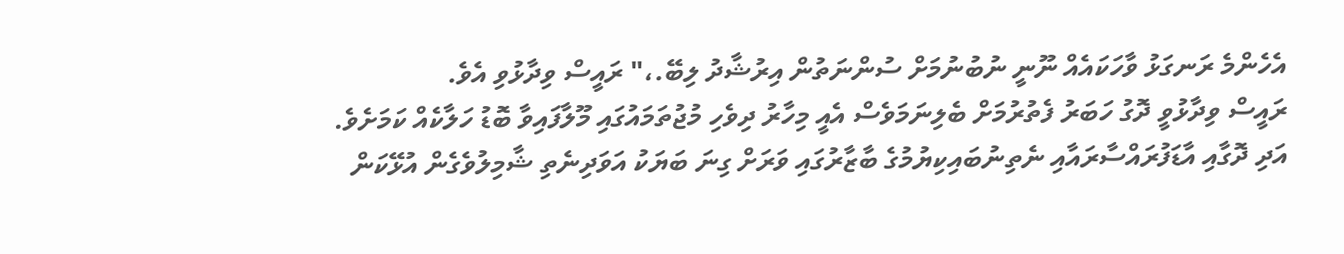އެހެންމެ ރަނގަޅު ވާހަކައެއް ނޫނީ ނުބުނުމަށް ސުންނަތުން އިރުޝާދު ލިބޭ.،" ރައީސް ވިދާޅުވި އެވެ.
ރައީސް ވިދާޅުވީ ދޮގު ހަބަރު ފެތުރުމަށް ބެލިނަމަވެސް އެއީ މިހާރު ދިވެހި މުޖުތަމައުގައި މޫލާފައިވާ ބޮޑު ހަލާކެއް ކަމަށެވެ. އަދި ދޮގާއި އާޑަފުރައްސާރައާއި ނެތިނުބައިކިޔުމުގެ ބާޒާރުގައި ވަރަށް ގިނަ ބަޔަކު އަވަދިނެތި ޝާމިލުވެގެން އުޅޭކަން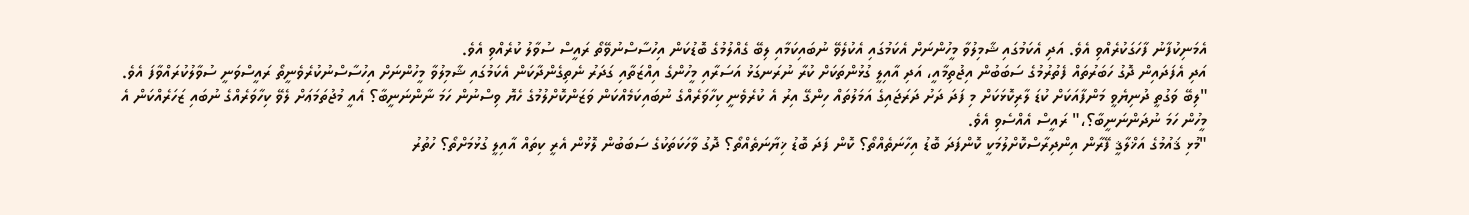އެމަނިކުފާނު ފާހަގަކުރެއްވި އެވެ. އަދި އެކަމުގައި ޝާމިލުވާ މީހުންނަށް އެކަމުގައި އެކުލެވޭ ނުބައިކަމާއި ލިބޭ ގެއްލުމުގެ ބޮޑުކަން އިހުސާސްނުވޭތޯ ރައީސް ސުވާލު ކުރެއްވި އެވެ.
އަދި އެފަދައިން ދޮގު ހަބަރުތައް ފެތުރުމުގެ ސަބަބުން އިޖުތިމާއީ، އަދި އާއިލީ ގުޅުންތަކަށް ކުރާ ނުރަނގަޅު އަސަރާއި މީހުންގެ އިއްޒަތާއި ގަދަރު ނެތިގެންދާކަން އެކަމުގައި ޝާމިލުވާ މީހުންނަށް އިހުސާސްނުކުރެވެނީތޯ ރައީސްވަނީ ސުވާލުކުރައްވާފަ އެވެ.
"ލިބޭ ވަގުތީ ދުނިޔެވީ މަންފާއަކަށް ކުޑަ ލާރިކޮޅަކަށް މި ފަދަ ދަށު ދަރަޖައިގެ އަމަލުތައް ހިންގޭ އިރު އެ ކުރެވެނީ ކިހާވަރެއްގެ ނުބައިކަމެއްކަން ވަޒަންކޮށްލުމުގެ ހެޔޮ ވިސްނުން ހަމަ ނާންނަނީބާ؟ އެއީ މުޖުތަމަޢަށް ލެވޭ ކިހާވަރެއްގެ ނުބައި ޒަހަރެއްކަން އެ މީހުން ހަމަ ނުދަންނަނީބާ؟،" ރައީސް އެއްސެވި އެވެ.
"މުޅި ޤައުމުގެ އަޚްލާޤީ ފޭރާން އިންދިރާސްކޮށްލުމަކީ ކޮންފަދަ ބޮޑު އިހާނަތެއްތޯ؟ ކޮން ފަދަ ބޮޑު ޚިޔާނަތެއްތޯ؟ ދޮގު ވާހަކަތަކުގެ ސަބަބުން ލޮޅުން އެރީ ކިތައް އާއިލީ ގުޅުމަށްތޯ؟ ހުތުރު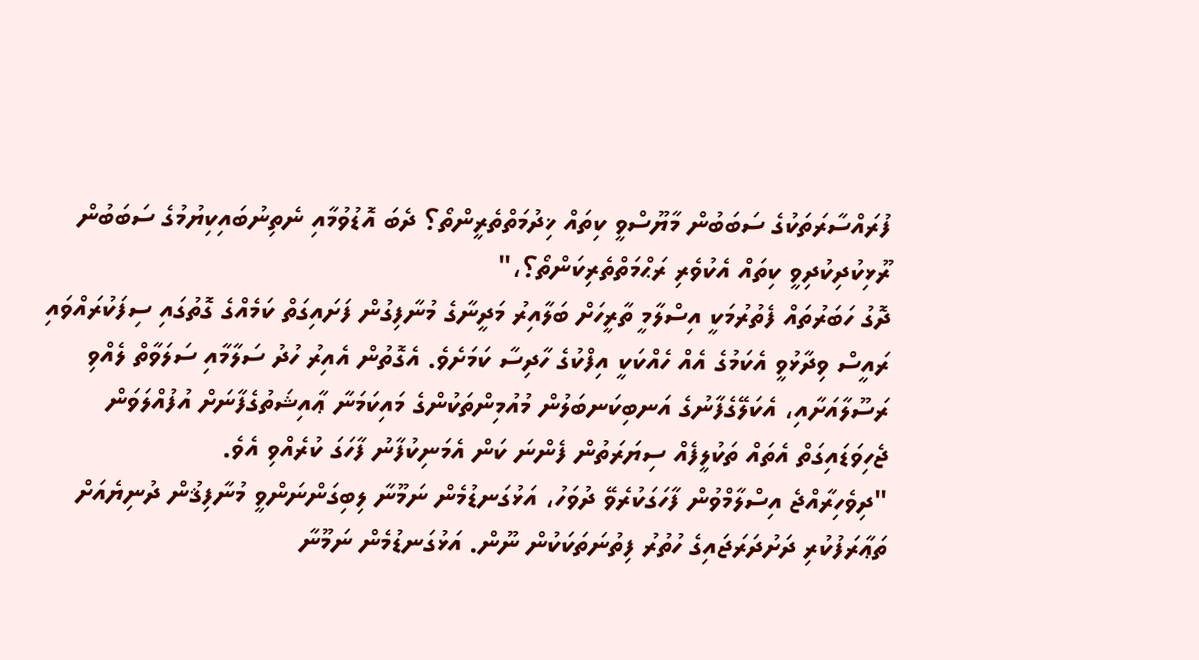ފުރައްސާރަތަކުގެ ސަބަބުން މާޔޫސްވީ ކިތައް ޚިދުމަތްތެރީންތޯ؟ ދެބަ އޮޑުވުމާއި ނެތިނުބައިކިޔުމުގެ ސަބަބުން ރޫޅިކުދިކުދިވީ ކިތައް އެކުވެރި ރަޙްމަތްތެރިކަންތޯ؟،"
ދޮގު ހަބަރުތައް ފެތުރުމަކީ އިސްލާމީ ތާރީހަށް ބަލާއިރު މަދީނާގެ މުނާފިގުން ފަށައިގަތް ކަމެއްގެ ގޮތުގައި ސިފަކުރައްވައި ރައީސް ވިދާޅުވީ އެކަމުގެ އެއް ހެއްކަކީ އިފްކުގެ ހާދިސާ ކަމަށެވެ. އެގޮތުން އެއިރު ހުދު ސަލާމާއި ސަލަވާތް ލެއްވި ރަސޫލާއަށާއި، އެކަލޭގެފާނުގެ އަނބިކަނބަލުން މުއުމިންތަކުންގެ މައިކަމަނާ ޢާއިޝަތުގެފާނަށް އުފުއްލަވަން ޖެހިވަޑައިގަތް އެތައް ތަކުލީފެއް ސިޔަރަތުން ފެންނަ ކަން އެމަނިކުފާނު ފާހަގަ ކުރެއްވި އެވެ.
"ދިވެހިރާއްޖެ އިސްލާމްވުން ފާހަގަކުރެވޭ ދުވަހު، އަޅުގަނޑުމެން ނަމޫނާ ލިބިގަންނަންވީ މުނާފިޤުން ދުނިޔެއަށް ތަޢާރަފުކުރި ދަށުދަރަޖައިގެ ހުތުރު ފިތުނަތަކަކުން ނޫން. އަޅުގަނޑުމެން ނަމޫނާ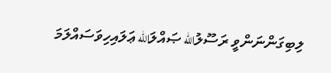ލިބިގަންނަންވީ ރަސޫލުالله ޞައްލަالله ޢަލައިހިވަސައްލަމަ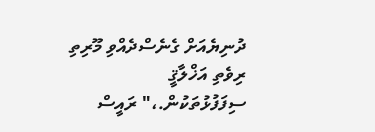ދުނިޔެއަށް ގެނެސްދެއްވި މޫރިތި ރިވެތި އަޚްލާޤީ ސިފަފުޅުތަކުން.،" ރައީސް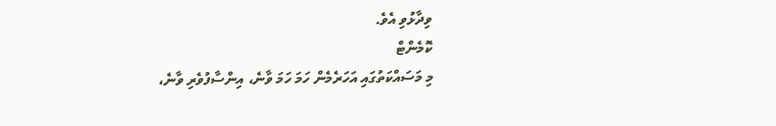ވިދާޅުވި އެވެ.
ކޮމެންޓް
މި މަސައްކަތުގައި އަހަރެމެން ހަމަ ހަމަ ވާނެ، އިންސާފުވެރި ވާނެ،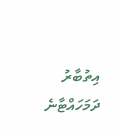އިތުބާރު ދަމަހައްޓާނެ